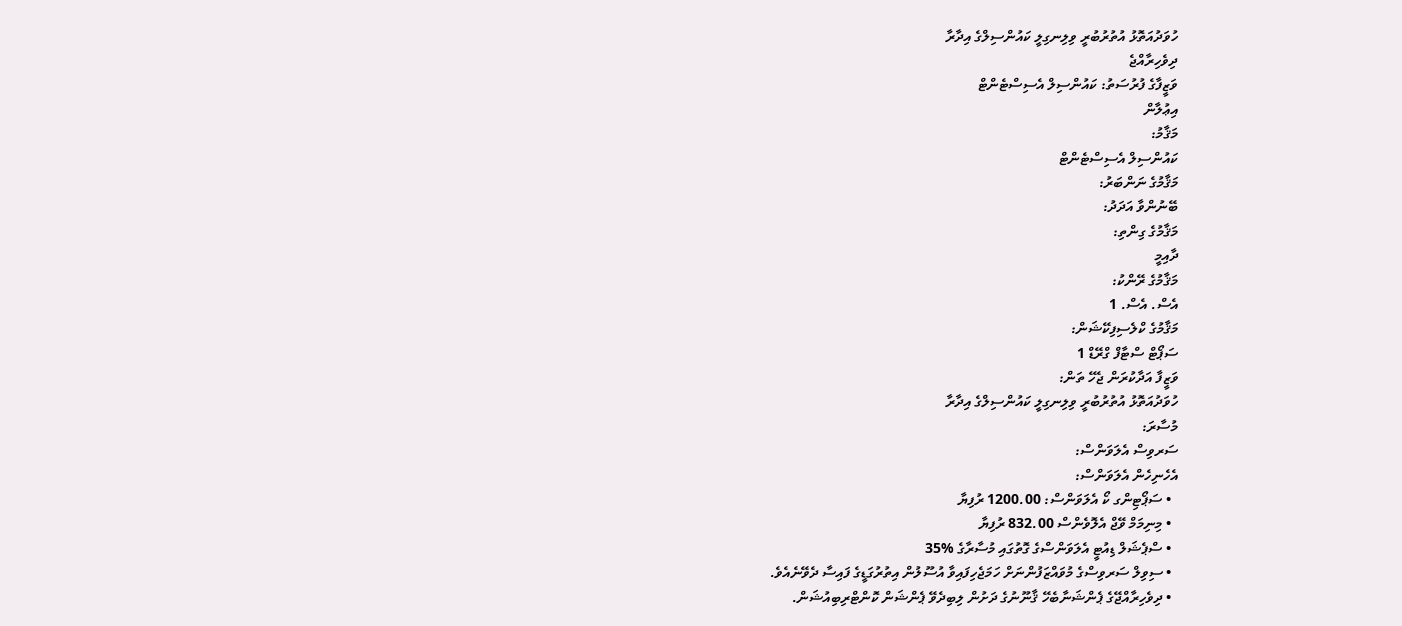ހުވަދުއަތޮޅު އުތުރުބުރީ ވިލިނގިލީ ކައުންސިލްގެ އިދާރާ
ދިވެހިރާއްޖެ
ވަޒީފާގެ ފުރުސަތު: ކައުންސިލް އެސިސްޓެންޓް
އިޢުލާން
މަޤާމު:
ކައުންސިލް އެސިސްޓެންޓް
މަޤާމުގެ ނަންބަރު:
ބޭނުންވާ އަދަދު:
މަޤާމުގެ ގިންތި:
ދާއިމީ
މަޤާމުގެ ރޭންކު:
އެސް. އެސް. 1
މަޤާމުގެ ކްލެސިފިކޭޝަން:
ސަޕޯޓް ސްޓާފް ގްރޭޑް 1
ވަޒީފާ އަދާކުރަން ޖެހޭ ތަން:
ހުވަދުއަތޮޅު އުތުރުބުރީ ވިލިނގިލީ ކައުންސިލްގެ އިދާރާ
މުސާރަ:
ސަރވިސް އެލަވަންސް:
އެހެނިހެން އެލަވަންސް:
  • ސަޕޯޓިންގ ކޯ އެލަވަންސް: 1200.00 ރުފިޔާ
  • މިނިމަމް ވޭޖް އެލޮވެންސް 832.00 ރުފިޔާ
  • ސްޕެޝަލް ޑިއުޓީ އެލަވަންސްގެ ގޮތުގައި މުސާރާގެ %35
  • ސިވިލް ސަރވިސްގެ މުވައްޒަފުންނަށް ހަމަޖެހިފައިވާ އުސޫލުން އިތުރުގަޑީގެ ފައިސާ ދެވޭނެއެވެ.
  • ދިވެހިރާއްޖޭގެ ޕެންޝަނާބެހޭ ޤާނޫނުގެ ދަށުން ލިބިދެވޭ ޕެންޝަން ކޮންޓްރިބިއުޝަން.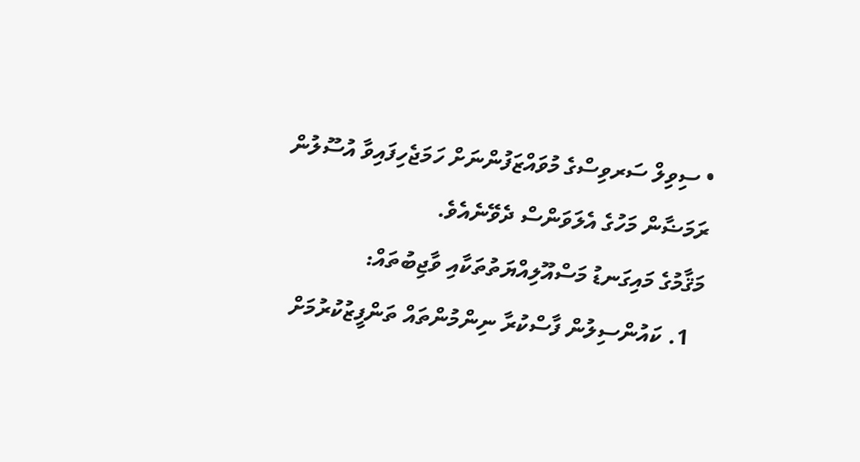• ސިވިލް ސަރވިސްގެ މުވައްޒަފުންނަށް ހަމަޖެހިފައިވާ އުސޫލުން ރަމަޟާން މަހުގެ އެލަވަންސް ދެވޭނެއެވެ.
މަޤާމުގެ މައިގަނޑު މަސްއޫލިއްޔަތުތަކާއި ވާޖިބުތައް:
  1. ކައުންސިލުން ފާސްކުރާ ނިންމުންތައް ތަންފީޒުކުރުމަށް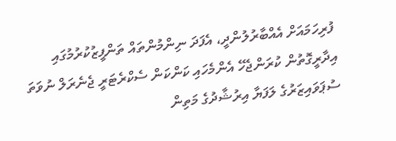ފުރިހަމައަށް އެއްބާރުލުންދީ، އެފަދަ ނިންމުންތައް ތަންފީޒުކުރުމުގައި އިދާރީގޮތުން ކުރަންޖެހޭ އެންމެހައި ކަންކަން ސެކްރެޓަރީ ޖެނެރަލް ނުވަތަ ސުޕަވައިޒަރުގެ ލަފަޔާ އިރުޝާދުގެ މަތިން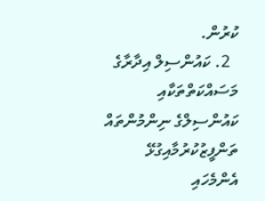ކުރުން.
  2. ކައުންސިލް އިދާރާގެ މަސައްކަތްތަކާއި ކައުންސިލްގެ ނިންމުންތައް ތަންފީޒުކުރުމާއިގުޅޭ އެންމެހައި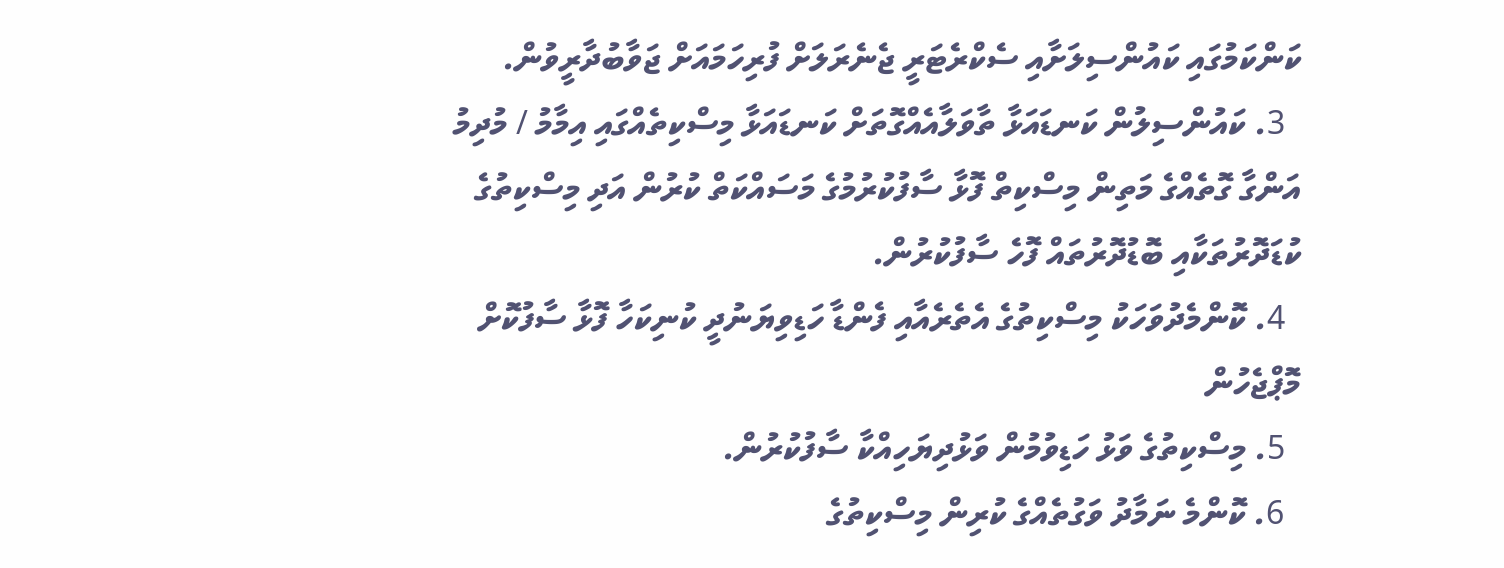ކަންކަމުގައި ކައުންސިލަށާއި ސެކްރެޓަރީ ޖެނެރަލަށް ފުރިހަމައަށް ޖަވާބުދާރީވުން.
  3. ކައުންސިލުން ކަނޑައަޅާ ތާވަލާއެއްގޮތަށް ކަނޑައަޅާ މިސްކިތެއްގައި އިމާމު / މުދިމު އަންގާ ގޮތެއްގެ މަތިން މިސްކިތް ފޮޅާ ސާފުކުރުމުގެ މަސައްކަތް ކުރުން އަދި މިސްކިތުގެ ކުޑަދޮރުތަކާއި ބޮޑުދޮރުތައް ފޮހެ ސާފުކުރުން.
  4. ކޮންމެދުވަހަކު މިސްކިތުގެ އެތެރެއާއި ފެންޑާ ހަޑިވިޔަނުދީ ކުނިކަހާ ފޮޅާ ސާފުކޮށް މޮޕްޖެހުން
  5. މިސްކިތުގެ ވަޅު ހަޑިވުމުން ވަޅުދިޔަހިއްކާ ސާފުކުރުން.
  6. ކޮންމެ ނަމާދު ވަގުތެއްގެ ކުރިން މިސްކިތުގެ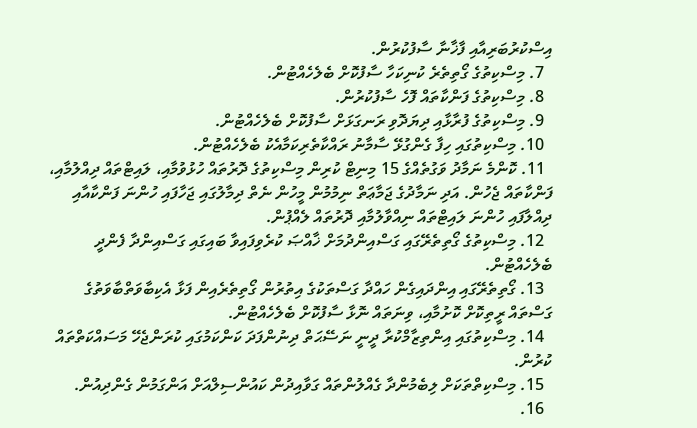އިސްކުރުބަރިއާއި ފާޚާނާ ސާފުކުރުން.
  7. މިސްކިތުގެ ގޯތިތެރެ ކުނިކަހާ ސާފުކޮށް ބެލެހެއްޓުން.
  8. މިސްކިތުގެ ފަންކާތައް ފޮހެ ސާފުކުރުން.
  9. މިސްކިތުގެ ފުރާޅާއި ދިޔަދޮވި ރަނގަޅަށް ސާފުކޮށް ބެލެހެއްޓުން.
  10. މިސްކިތުގައި ހިފާ ގެންގުޅޭ ސާމާނު ރައްކާތެރިކަމާއެކު ބެލެހެއްޓުން.
  11. ކޮންމެ ނަމާދު ވަގުތެއްގެ 15 މިނިޓް ކުރިން މިސްކިތުގެ ދޮރުތައް ހުޅުވުމާއި، ލައިޓްތައް ދިއްލުމާއި، ފަންކާތައް ޖެހުން. އަދި ނަމާދުގެ ޖަމާޢަތް ނިމުމުން މީހުން ނެތް ދިމާލުގައި ޖަހާފައި ހުންނަ ފަންކާއާއި ދިއްލާފައި ހުންނަ ލައިޓްތައް ނިއްވާލުމާއި ދޮރުތައް ލެއްޕުން.
  12. މިސްކިތުގެ ގޯތިތެރޭގައި ގަސްއިންދުމަށް ޚާއްޞަ ކުރެވިފައިވާ ބައިގައި ގަސްއިންދާ ފެންދީ ބެލެހެއްޓުން.
  13. ގޯތިތެރޭގައި އިންދައިގެން ހައްދާ ގަސްތަކުގެ އިތުރުން ގޯތިތެރެއިން ފަޅާ އެކިބާވަތްބާވަތުގެ ގަސްތައް ރީތިކޮށް ކޮށުމާއި، ވިނަތައް ނޮޅާ ސާފުކޮށް ބެލެހެއްޓުން.
  14. މިސްކިތުގައި އިންތިޒާމްކުރާ ދީނީ ނަސޭޙަތް ދިނުންފަދަ ކަންކަމުގައި ކުރަންޖެހޭ މަސައްކަތްތައް ކުރުން.
  15. މިސްކިތްތަކަށް ލިބެމުންދާ ގެއްލުންތައް ގަވާއިދުން ކައުންސިލްއަށް އަންގަމުން ގެންދިއުން.
  16.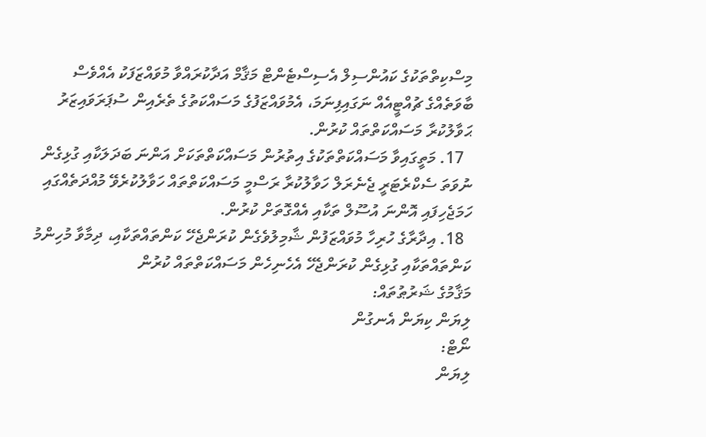މިސްކިތްތަކުގެ ކައުންސިލް އެސިސްޓެންޓް މަޤާމް އަދާކުރައްވާ މުވައްޒަފަކު އެއްވެސް ބާވަތެއްގެ ޗުއްޓީއެއް ނަގައިފިނަމަ، އެމުވައްޒަފުގެ މަސައްކަތުގެ ތެރެއިން ސުޕަރަވައިޒަރު ޙަވާލުކުރާ މަސައްކަތްތައް ކުރުން.
  17. މަތީގައިވާ މަސައްކަތްތަކުގެ އިތުރުން މަސައްކަތްތަކަށް އަންނަ ބަދަލަކާއި ގުޅިގެން ނުވަތަ ސެކްރެޓަރީ ޖެނެރަލް ހަވާލުކުރާ ރަސްމީ މަސައްކަތްތައް ހަވާލުކުރެވޭ މުއްދަތެއްގައި ހަމަޖެހިފައި އޮންނަ އުސޫލް ތަކާއި އެއްގޮތަށް ކުރުން.
  18. އިދާރާގެ ހުރިހާ މުވައްޒަފުން ޝާމިލުވެގެން ކުރަންޖެހޭ ކަންތައްތަކާއި، ދިމާވާ މުހިންމު ކަންތައްތަކާއި ގުޅިގެން ކުރަންޖެހޭ އެހެނިހެން މަސައްކަތްތައް ކުރުން
މަޤާމުގެ ޝަރުޠުތައް:
ލިޔަން ކިޔަން އެނގުން
ނޯޓް:
ލިޔަން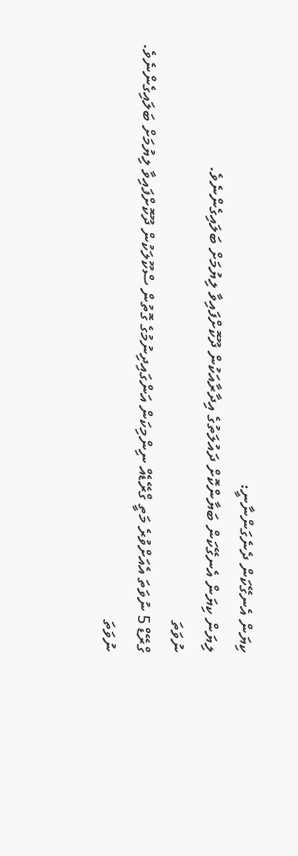ކިޔަން އެނގޭކަން ދެނެގަންނާނީ:
ލިޔަން ކިޔަން އެނގޭކަން ބަޔާންކޮށް ދައުލަތުގެ އިދާރާއަކުން ދޫކޮށްފައިވާ ލިޔުމަށް ބަލައިގެންނެވެ.
ނުވަތަ
ގްރޭޑް 5 ނުވަތަ އެއަށްވުރެ މަތީ ގްރޭޑެއް ނިންމިކަން އަންގައިދިނުމުގެ ގޮތުން ސްކޫލަކުން ދޫކޮށްފައިވާ ލިޔުމަށް ބަލައިގެންނެވެ.
ނުވަތަ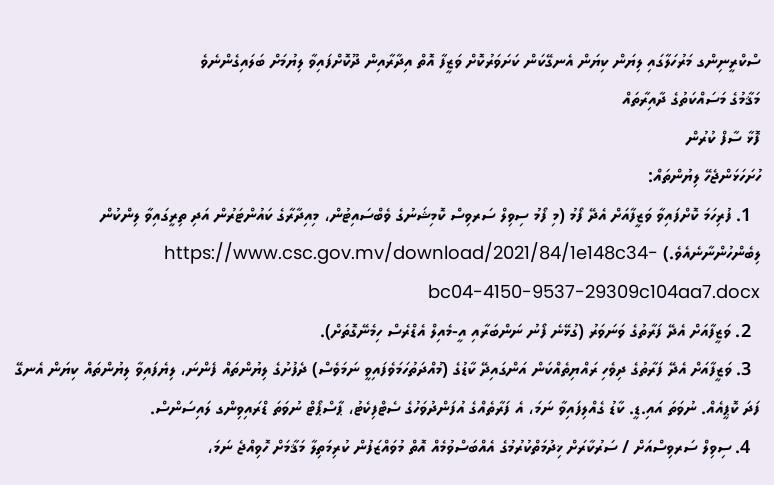ސްކްރީނިންގ މަރުހަލާގައި ލިޔަން ކިޔަން އެނގޭކަން ކަށަވަރުކޮށް ވަޒީފާ އޮތް އިދާރާއިން ދޫކޮށްފައިވާ ލިޔުމަށް ބަލައިގެންނެވެ
މަޤާމުގެ މަސައްކަތުގެ ދާއިރާތައް
ފޮޅާ ސާފް ކުރުން
ހުށަހަޅަންޖެހޭ ލިޔުންތައް:
  1. ފުރިހަމަ ކޮށްފައިވާ ވަޒީފާއަށް އެދޭ ފޯމު (މި ފޯމު ސިވިލް ސަރވިސް ކޮމިޝަނުގެ ވެބްސައިޓުން، މިއިދާރާގެ ކައުންޓަރުން އަދި ތިރީގައިވާ ލިންކުން ލިބެންހުންނާނެއެވެ.) https://www.csc.gov.mv/download/2021/84/1e148c34-bc04-4150-9537-29309c104aa7.docx
  2. ވަޒީފާއަށް އެދޭ ފަރާތުގެ ވަނަވަރު (ގުޅޭނެ ފޯނު ނަންބަރާއި އީ-މެއިލް އެޑްރެސް ހިމެނޭގޮތަށް).
  3. ވަޒީފާއަށް އެދޭ ފަރާތުގެ ދިވެހި ރައްޔިތެއްކަން އަންގައިދޭ ކާޑުގެ (މުއްދަތުހަމަވެފައިވީ ނަމަވެސް) ދެފުށުގެ ލިޔުންތައް ފެންނަ، ލިޔެފައިވާ ލިޔުންތައް ކިޔަން އެނގޭ ފަދަ ކޮޕީއެއް. ނުވަތަ އައި.ޑީ. ކާޑު ގެއްލިފައިވާ ނަމަ، އެ ފަރާތެއްގެ އުފަންދުވަހުގެ ސެޓްފިކެޓު، ޕާސްޕޯޓް ނުވަތަ ޑްރައިވިންގ ލައިސަންސް.
  4. ސިވިލް ސަރވިސްއަށް / ސަރުކާރަށް ޚިދުމަތްކުރުމުގެ އެއްބަސްވުމެއް އޮތް މުވައްޒަފުން ކުރިމަތިލާ މަޤާމަށް ހޮވިއްޖެ ނަމަ،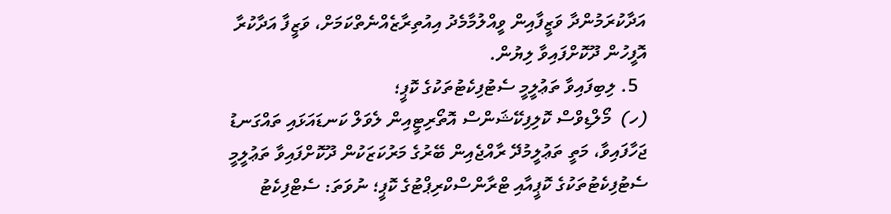އަދާކުރަމުންދާ ވަޒީފާއިން ވީއްލުމާމެދު އިއުތިރާޒެއްނެތްކަމަށް، ވަޒީފާ އަދާކުރާ އޮފީހުން ދޫކޮށްފައިވާ ލިޔުން.
  5. ލިބިފައިވާ ތަޢުލީމީ ސެޓުފިކެޓުތަކުގެ ކޮޕީ؛
(ހ)  މޯލްޑިވްސް ކޮލިފިކޭޝަންސް އޮތޯރިޓީއިން ލެވަލް ކަނޑައަޅައި ތައްގަނޑު ޖަހާފައިވާ، މަތީ ތަޢުލީމުދޭ ރާއްޖެއިން ބޭރުގެ މަރުކަޒަކުން ދޫކޮށްފައިވާ ތަޢުލީމީ ސެޓުފިކެޓުތަކުގެ ކޮޕީއާއި ޓްރާންސްކްރިޕްޓުގެ ކޮޕީ؛ ނުވަތަ: ސެޓްފިކެޓު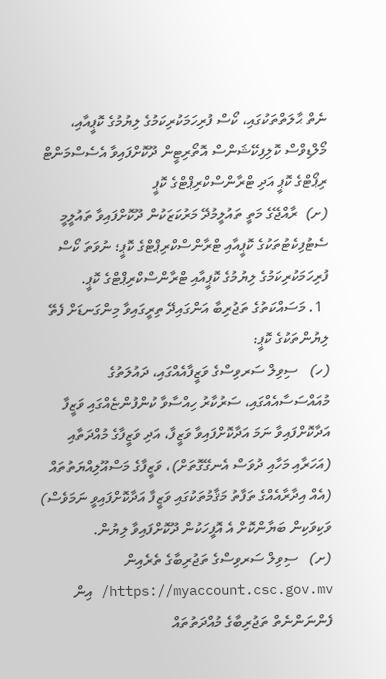ނެތް ޙާލަތްތަކުގައި، ކޯސް ފުރިހަމަކުރިކަމުގެ ލިޔުމުގެ ކޮޕީއާއި، މޯލްޑިވްސް ކޮލިފިކޭޝަންސް އޮތޯރިޓީން ދޫކޮށްފައިވާ އެސެސްމަންޓް ރިޕޯޓްގެ ކޮޕީ އަދި ޓްރާންސްކްރިޕްޓްގެ ކޮޕީ
(ށ)  ރާއްޖޭގެ މަތީ ތައުލީމުދޭ މަރުކަޒަކުން ދޫކޮށްފައިވާ ތައުލީމީ ސެޓުފިކެޓުތަކުގެ ކޮޕީއާއި ޓްރާންސްކްރިޕްޓްގެ ކޮޕީ؛ ނުވަތަ ކޯސް ފުރިހަމަކުރިކަމުގެ ލިޔުމުގެ ކޮޕީއާއި ޓްރާންސްކްރިޕްޓްގެ ކޮޕީ.
  1. މަސައްކަތުގެ ތަޖުރިބާ އަންގައިދޭ ތިރީގައިވާ މިންގަނޑަށް ފެތޭ ލިޔުންތަކުގެ ކޮޕީ:
(ހ)   ސިވިލް ސަރވިސްގެ ވަޒީފާއެއްގައި، ދައުލަތުގެ މުއައްސަސާއެއްގައި، ސަރުކާރު ހިއްސާވާ ކުންފުންޏެއްގައި ވަޒީފާ އަދާކޮށްފައިވާ ނަމަ އަދާކޮށްފައިވާ ވަޒީފާ، އަދި ވަޒީފާގެ މުއްދަތާއި (އަހަރާއި މަހާއި ދުވަސް އެނގޭގޮތަށް)، ވަޒީފާގެ މަސްއޫލިއްޔަތުތައް (އެއް އިދާރާއެއްގެ ތަފާތު މަޤާމުތަކުގައި ވަޒީފާ އަދާކޮށްފައިވީ ނަމަވެސް) ވަކިވަކިން ބަޔާންކޮށް އެ އޮފީހަކުން ދޫކޮށްފައިވާ ލިޔުން.
(ށ)   ސިވިލް ސަރވިސްގެ ތަޖުރިބާގެ ތެރެއިން https://myaccount.csc.gov.mv/ އިން ފެންނަންނެތް ތަޖުރިބާގެ މުއްދަތުތައް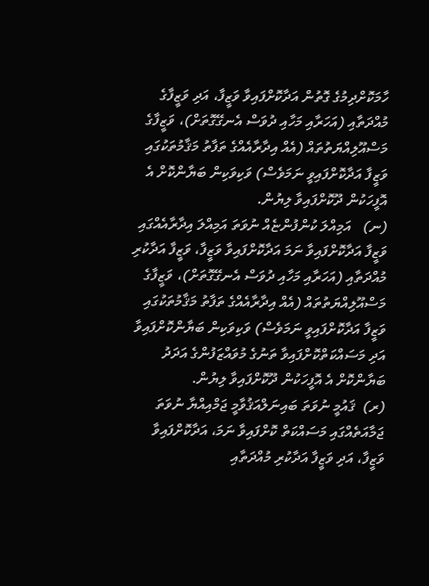ހާމަކޮށްދިމުގެ ގޮތުން އަދާކޮށްފައިވާ ވަޒީފާ، އަދި ވަޒީފާގެ މުއްދަތާއި (އަހަރާއި މަހާއި ދުވަސް އެނގޭގޮތަށް)، ވަޒީފާގެ މަސްއޫލިއްޔަތުތައް (އެއް އިދާރާއެއްގެ ތަފާތު މަޤާމުތަކުގައި ވަޒީފާ އަދާކޮށްފައިވީ ނަމަވެސް) ވަކިވަކިން ބަޔާންކޮށް އެ އޮފީހަކުން ދޫކޮށްފައިވާ ލިޔުން.
(ނ)   އަމިއްލަ ކުންފުންޏެއް ނުވަތަ އަމިއްލަ އިދާރާއެއްގައި ވަޒީފާ އަދާކޮށްފައިވާ ނަމަ އަދާކޮށްފައިވާ ވަޒީފާ، ވަޒީފާ އަދާކުރި މުއްދަތާއި (އަހަރާއި މަހާއި ދުވަސް އެނގޭގޮތަށް)، ވަޒީފާގެ މަސްއޫލިއްޔަތުތައް (އެއް އިދާރާއެއްގެ ތަފާތު މަޤާމުތަކުގައި ވަޒީފާ އަދާކޮށްފައިވީ ނަމަވެސް) ވަކިވަކިން ބަޔާންކޮށްފައިވާ އަދި މަސައްކަތްކޮށްފައިވާ ތަނުގެ މުވައްޒަފުންގެ އަދަދު ބަޔާންކޮށް އެ އޮފީހަކުން ދޫކޮށްފައިވާ ލިޔުން.
(ރ)  ޤައުމީ ނުވަތަ ބައިނަލްއަޤުވާމީ ޖަމްއިއްޔާ ނުވަތަ ޖަމާއަތެއްގައި މަސައްކަތް ކޮށްފައިވާ ނަމަ، އަދާކޮށްފައިވާ ވަޒީފާ، އަދި ވަޒީފާ އަދާކުރި މުއްދަތާއި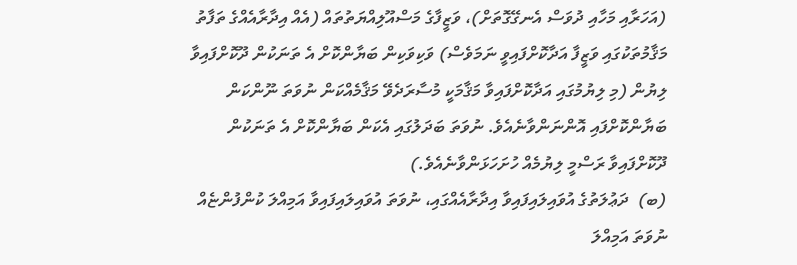(އަހަރާއި މަހާއި ދުވަސް އެނގޭގޮތަށް)، ވަޒީފާގެ މަސްއޫލިއްޔަތުތައް (އެއް އިދާރާއެއްގެ ތަފާތު މަޤާމުތަކުގައި ވަޒީފާ އަދާކޮށްފައިވީ ނަމަވެސް) ވަކިވަކިން ބަޔާންކޮށް އެ ތަނަކުން ދޫކޮށްފައިވާ ލިޔުން (މި ލިޔުމުގައި އަދާކޮށްފައިވާ މަޤާމަކީ މުސާރަދެވޭ މަޤާމެއްކަން ނުވަތަ ނޫންކަން ބަޔާންކޮށްފައި އޮންނަންވާނެއެވެ. ނުވަތަ ބަދަލުގައި އެކަން ބަޔާންކޮށް އެ ތަނަކުން ދޫކޮށްފައިވާ ރަސްމީ ލިޔުމެއް ހުށަހަޅަންވާނެއެވެ.)
(ބ)  ދަޢުލަތުގެ އުވައިލައިފައިވާ އިދާރާއެއްގައި، ނުވަތަ އުވައިލައިފައިވާ އަމިއްލަ ކުންފުންޏެއް ނުވަތަ އަމިއްލަ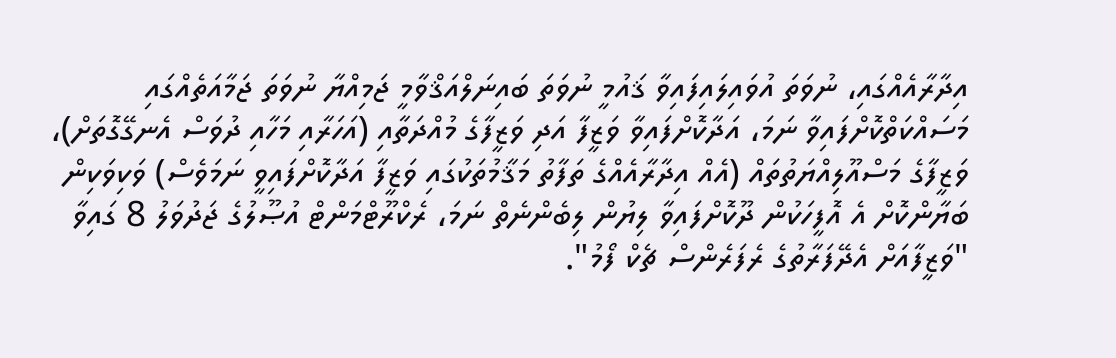އިދާރާއެއްގައި، ނުވަތަ އުވައިލައިފައިވާ ޤައުމީ ނުވަތަ ބައިނަލްއަޤްވާމީ ޖަމިއްޔާ ނުވަތަ ޖަމާއަތެއްގައި މަސައްކަތްކޮށްފައިވާ ނަމަ، އަދާކޮށްފައިވާ ވަޒީފާ އަދި ވަޒީފާގެ މުއްދަތާއި (އަހަރާއި މަހާއި ދުވަސް އެނގޭގޮތަށް)، ވަޒީފާގެ މަސްއޫލިއްޔަތުތައް (އެއް އިދާރާއެއްގެ ތަފާތު މަޤާމުތަކުގައި ވަޒީފާ އަދާކޮށްފައިވީ ނަމަވެސް) ވަކިވަކިން ބަޔާންކޮށް އެ އޮފީހަކުން ދޫކޮށްފައިވާ ލިޔުން ލިބެންނެތް ނަމަ، ރެކްރޫޓްމަންޓް އުޞޫލުގެ ޖަދުވަލު 8 ގައިވާ "ވަޒީފާއަށް އެދޭފަރާތުގެ ރެފަރެންސް ޗެކް ފޯމު".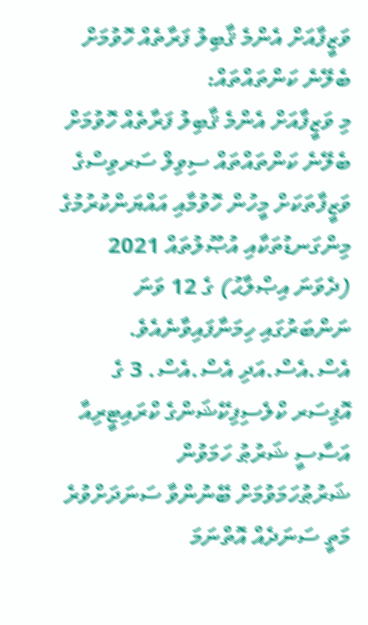ވަޒީފާއަށް އެންމެ ޤާބިލު ފަރާތެއް ހޮވުމަށް ބެލޭނެ ކަންތައްތައް:
މި ވަޒީފާއަށް އެންމެ ޤާބިލު ފަރާތެއް ހޮވުމަށް ބެލޭނެ ކަންތައްތައް ސިވިލް ސަރވިސްގެ ވަޒީފާތަކަށް މީހުން ހޮވުމާއި އައްޔަންކުރުމުގެ މިންގަނޑުތަކާއި އުޞޫލުތައް 2021 (ދެވަނަ އިޞްލާޙު) ގެ 12 ވަނަ ނަންބަރުގައި ހިމަނާފައިވާނެއެވެ.
އެސް.އެސް.އަދި އެސް.އެސް. 3 ގެ އޮފިސަރ ކްލެސިފިކޭޝަންގެ ކްރައިޓީރިއާ
އަސާސީ ޝަރުޠު ހަމަވުން
ޝަރުޠުހަމަވުމަށް ބޭނުންވާ ސަނަދަށްވުރެ މަތީ ސަނަދެއް އޮތްނަމަ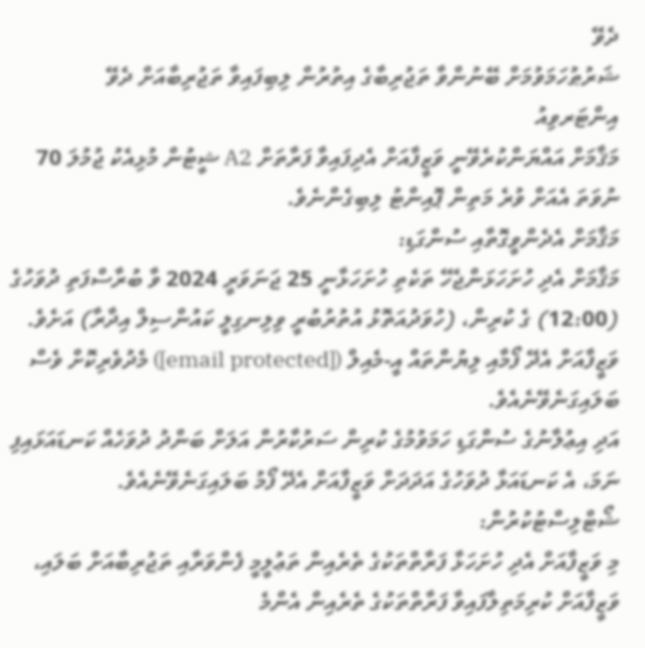ދެވޭ
ޝަރުޠުހަމަވުމަށް ބޭނުންވާ ތަޖުރިބާގެ އިތުރުން ލިބިފައިވާ ތަޖުރިބާއަށް ދެވޭ
އިންޓަރވިއު
މަޤާމަށް އައްޔަންކުރެވޭނީ ވަޒީފާއަށް އެދިފައިވާ ފަރާތަށް A2 ޝީޓުން މުޅިއެކު ޖުމުލަ 70 ނުވަތަ އެއަށް ވުރެ މަތިން ޕޮއިންޓު ލިބިގެންނެވެ.
މަޤާމަށް އެދެންވީގޮތާއި ސުންގަޑި:
މަޤާމަށް އެދި ހުށަހަޅަންޖެހޭ ތަކެތި ހުށަހަޅާނީ 25 ޖަނަވަރީ 2024 ވާ ބުރާސްފަތި ދުވަހުގެ (12:00) ގެ ކުރިން، (ހުވަދުއަތޮޅު އުތުރުބުރީ ވިލިނގިލީ ކައުންސިލް އިދާރާ) އަށެވެ. ވަޒީފާއަށް އެދޭ ފޯމާއި ލިޔުންތައް އީ-މެއިލް ([email protected]) މެދުވެރިކޮށް ވެސް ބަލައިގަނެވޭނެއެވެ.
އަދި އިޢުލާނުގެ ސުންގަޑި ހަމަވުމުގެ ކުރިން ސަރުކާރުން އަލަށް ބަންދު ދުވަހެއް ކަނޑައަޅައިފި ނަމަ، އެ ކަނޑައަޅާ ދުވަހުގެ އަދަދަށް ވަޒީފާއަށް އެދޭ ފޯމު ބަލައިގަނެވޭނެއެވެ.
ޝޯޓްލިސްޓުކުރުން:
މި ވަޒީފާއަށް އެދި ހުށަހަޅާ ފަރާތްތަކުގެ ތެރެއިން ތަޢުލީމީ ފެންވަރާއި ތަޖުރިބާއަށް ބަލައި، ވަޒީފާއަށް ކުރިމަތިލާފައިވާ ފަރާތްތަކުގެ ތެރެއިން އެންމެ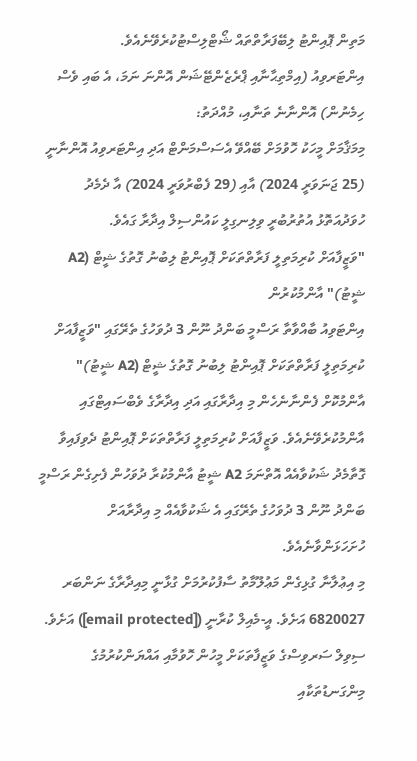މަތިން ޕޮއިންޓު ލިބޭފަރާތްތައް ޝޯޓްލިސްޓުކުރެވޭނެއެވެ.
އިންޓަރވިއު (އިމްތިޙާނާއި ޕްރެޒެންޓޭޝަން އޮންނަ ނަމަ، އެ ބައި ވެސް ހިމެނުން) އޮންނާނެ ތަނާއި، މުއްދަތު:
މިމަޤާމަށް މީހަކު ހޮވުމަށް ބޭއްވޭ އެސަސްމަންޓް އަދި އިންޓަރވިއު އޮންނާނީ (25 ޖަނަވަރީ 2024) އާއި (29 ފެބްރުވަރީ 2024) އާ ދެމެދު ހުވަދުއަތޮޅު އުތުރުބުރީ ވިލިނގިލީ ކައުންސިލް އިދާރާ ގައެވެ.
"ވަޒީފާއަށް ކުރިމަތިލީ ފަރާތްތަކަށް ޕޮއިންޓު ލިބުނު ގޮތުގެ ޝީޓް (A2 ޝީޓު)" އާންމުކުރުން
އިންޓަވިއު ބާއްވާތާ ރަސްމީ ބަންދު ނޫން 3 ދުވަހުގެ ތެރޭގައި "ވަޒީފާއަށް ކުރިމަތިލީ ފަރާތްތަކަށް ޕޮއިންޓު ލިބުނު ގޮތުގެ ޝީޓް (A2 ޝީޓު)" އާންމުކޮށް ފެންނާނެހެން މި އިދާރާގައި އަދި އިދާރާގެ ވެބްސައިޓްގައި އާންމުކުރެވޭނެއެވެ. ވަޒީފާއަށް ކުރިމަތިލީ ފަރާތްތަކަށް ޕޮއިންޓު ދެވިފައިވާ ގޮތާމެދު ޝަކުވާއެއް އޮތްނަމަ A2 ޝީޓު އާންމުކުރާ ދުވަހުން ފެށިގެން ރަސްމީ ބަންދު ނޫން 3 ދުވަހުގެ ތެރޭގައި އެ ޝަކުވާއެއް މި އިދާރާއަށް ހުށަހަޅަންވާނެއެވެ.
މި އިޢުލާނާ ގުޅިގެން މަޢުލޫމާތު ސާފުކުރުމަށް ގުޅާނީ މިއިދާރާގެ ނަންބަރ 6820027 އަށެވެ. އީ-މެއިލް ކުރާނީ ([email protected]) އަށެވެ.
ސިވިލް ސަރވިސްގެ ވަޒީފާތަކަށް މީހުން ހޮވުމާއި އައްޔަންކުރުމުގެ މިންގަނޑުތަކާއި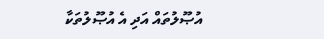އުޞޫލުތައް އަދި އެ އުޞޫލުތަކާ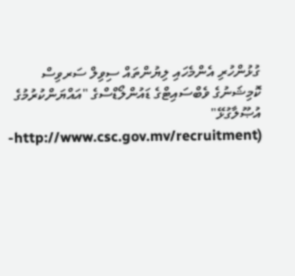ގުޅުންހުރި އެންމެހައި ލިޔުންތައް ސިވިލް ސަރވިސް ކޮމިޝަނުގެ ވެބްސައިޓްގެ ޑައުންލޯޑްސްގެ "އައްޔަންކުރުމުގެ އުޞޫލާގުޅޭ" (http://www.csc.gov.mv/recruitment-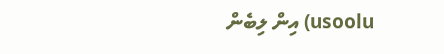usoolu) އިން ލިބެން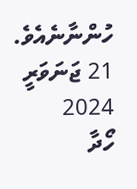ހުންނާނެއެވެ.
21 ޖަނަވަރީ 2024
ހޯދާ